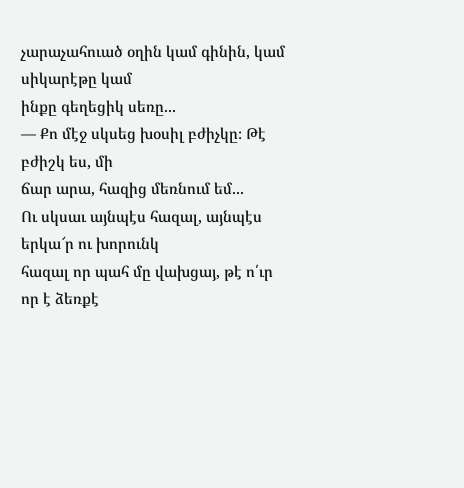չարաչահուած օղին կամ գինին, կամ սիկարէթը կամ
ինքը գեղեցիկ սեռը...
— Քո մէջ սկսեց խօսիլ բժիչկը։ Թէ բժիշկ ես, մի
ճար արա, հազից մեռնում եմ...
Ու սկսաւ այնպէս հազալ, այնպէս երկա՜ր ու խորունկ
հազալ որ պահ մը վախցայ, թէ ո՛ւր որ է ձեռքէ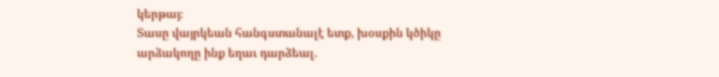կերթայ։
Տասը վայրկեան հանգստանալէ ետք, խօսքին կծիկը
արձակողը ինք եղաւ դարձեալ.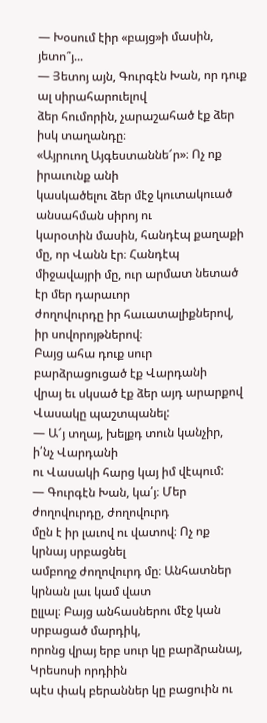— Խօսում էիր «բայց»ի մասին, յետո՞յ...
— Յետոյ այն, Գուրգէն Խան, որ դուք ալ սիրահարուելով
ձեր հումորին, չարաշահած էք ձեր իսկ տաղանդը։
«Այրուող Այգեստաննե՜ր»։ Ոչ ոք իրաւունք անի
կասկածելու ձեր մէջ կուտակուած անսահման սիրոյ ու
կարօտին մասին, հանդէպ քաղաքի մը, որ Վանն էր։ Հանդէպ
միջավայրի մը, ուր արմատ նետած էր մեր դարաւոր
ժողովուրդը իր հաւատալիքներով, իր սովորոյթներով։
Բայց ահա դուք սուր բարձրացուցած էք Վարդանի
վրայ եւ սկսած էք ձեր այդ արարքով Վասակը պաշտպանել:
— Ա՜յ տղայ, խելքդ տուն կանչիր, ի՛նչ Վարդանի
ու Վասակի հարց կայ իմ վէպում:
— Գուրգէն Խան, կա՛յ։ Մեր ժողովուրդը, ժողովուրդ
մըն է իր լաւով ու վատով։ Ոչ ոք կրնայ սրբացնել
ամբողջ ժողովուրդ մը։ Անհատներ կրնան լաւ կամ վատ
ըլլալ։ Բայց անհասներու մէջ կան սրբացած մարդիկ,
որոնց վրայ երբ սուր կը բարձրանայ, Կրեսոսի որդիին
պէս փակ բերաններ կը բացուին ու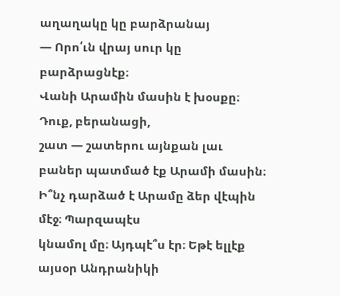աղաղակը կը բարձրանայ
— Որո՛ւն վրայ սուր կը բարձրացնէք։
Վանի Արամին մասին է խօսքը։ Դուք, բերանացի,
շատ — շատերու այնքան լաւ բաներ պատմած էք Արամի մասին։
Ի՞նչ դարձած է Արամը ձեր վէպին մէջ։ Պարզապէս
կնամոլ մը։ Այդպէ՞ս էր։ Եթէ ելլէք այսօր Անդրանիկի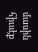մասին հիւսէք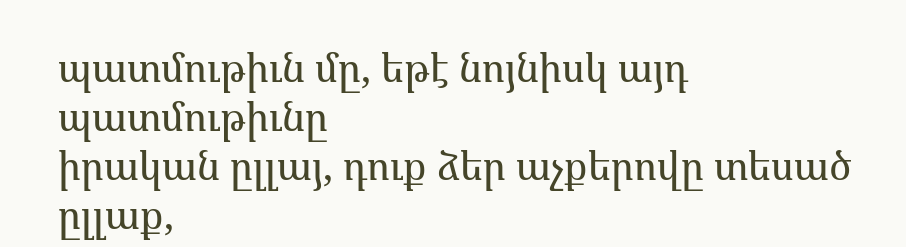պատմութիւն մը, եթէ նոյնիսկ այդ պատմութիւնը
իրական ըլլայ, դուք ձեր աչքերովը տեսած ըլլաք,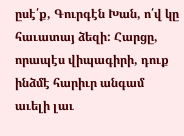ըսէ՛ք, Գուրգէն Խան, ո՛վ կը հաւատայ ձեզի: Հարցը,
որապէս վիպագիրի, դուք ինձմէ հարիւր անգամ աւելի լաւ